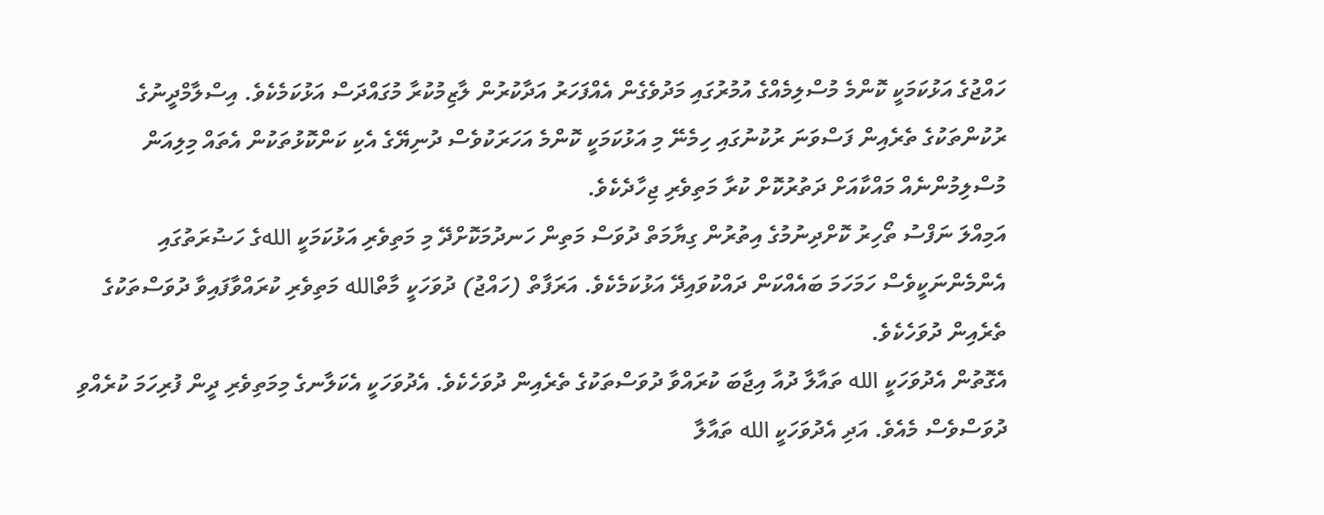ހައްޖުގެ އަޅުކަމަކީ ކޮންމެ މުސްލިމެއްގެ އުމުރުގައި މަދުވެގެން އެއްފަހަރު އަދާކުރުން ލާޒިމުކުރާ މުގައްދަސް އަޅުކަމެކެވެ. އިސްލާމްދީނުގެ ރުކުންތަކުގެ ތެރެއިން ފަސްވަނަ ރުކުނުގައި ހިމެނޭ މި އަޅުކަމަކީ ކޮންމެ އަހަރަކުވެސް ދުނިޔޭގެ އެކި ކަންކޮޅުތަކުން އެތައް މިލިއަން މުސްލިމުންނެއް މައްކާއަށް ދަތުރުކޮށް ކުރާ މަތިވެރި ޖިހާދެކެވެ.
އަމިއްލަ ނަފްސު ތޯހިރު ކޮށްދިނުމުގެ އިތުރުން ގިޔާމަތް ދުވަސް މަތިން ހަނދުމަކޮށްދޭ މި މަތިވެރި އަޅުކަމަކީ اللهގެ ހަޟުރަތުގައި އެންމެންނަކީވެސް ހަމަހަމަ ބައެއްކަން ދައްކުވައިދޭ އަޅުކަމެކެވެ. އަރަފާތް (ހައްޖު) ދުވަހަކީ މާތްالله މަތިވެރި ކުރައްވާފައިވާ ދުވަސްތަކުގެ ތެރެއިން ދުވަހެކެވެ.
އެގޮތުން އެދުވަހަކީ الله ތައާލާ ދުއާ އިޖާބަ ކުރައްވާ ދުވަސްތަކުގެ ތެރެއިން ދުވަހެކެވެ. އެދުވަހަކީ އެކަލާނގެ މިމަތިވެރި ދީން ފުރިހަމަ ކުރެއްވި ދުވަސްވެސް މެއެވެ. އަދި އެދުވަހަކީ الله ތައާލާ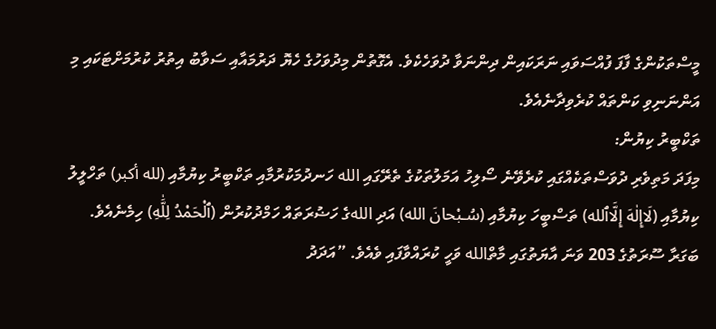މީސްތަކުންގެ ފާފަ ފުއްސަވައި ނަރަކައިން ދިންނަވާ ދުވަހެކެވެ. އެގޮތުން މިދުވަހުގެ ހެޔޮ ދަރުމައާއި ސަވާބު އިތުރު ކުރުމަށްޓަކައި މި އަންނަނިވި ކަންތައް ކުރެވިދާނެއެވެ.
ތަކްބީރު ކިޔުން:
މިފަދަ މަތިވެރި ދުވަސްތަކެއްގައި ކުރެވޭނެ ސޯލިހު އަމަލުތަކުގެ ތެރޭގައި الله ހަނދުމަކުރުމާއި ތަކްބީރު ކިޔުމާއި (لله أكبر) ތަހްލީލު ކިޔުމާއި (لَاإِلٰهَ إِلَّاٱلله) ތަސްބީހަ ކިޔުމާއި (سُـبْحانَ الله) އަދި اللهގެ ހަޟުރަތައް ހަމްދުކުރުން (ٱلْحَمْدُ لِلَّٰهِ) ހިމެނެއެވެ.
ބަގަރާ ސޫރަތުގެ 203 ވަނަ އާޔަތުގައި މާތްالله ވަހީ ކުރައްވާފައި ވެއެވެ. ”އަދަދު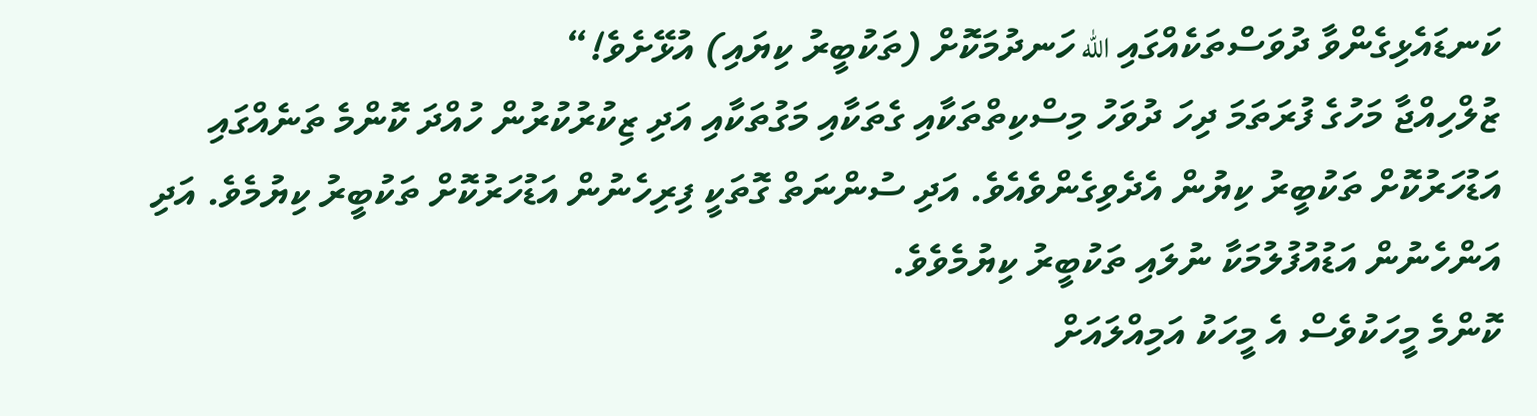ކަނޑައެޅިގެންވާ ދުވަސްތަކެއްގައި الله ހަނދުމަކޮށް (ތަކުބީރު ކިޔައި) އުޅޭށެވެ!“
ޒުލްހިއްޖާ މަހުގެ ފުރަތަމަ ދިހަ ދުވަހު މިސްކިތްތަކާއި ގެތަކާއި މަގުތަކާއި އަދި ޒިކުރުކުރުން ހުއްދަ ކޮންމެ ތަނެއްގައި އަޑުހަރުކޮށް ތަކުބީރު ކިޔުން އެދެވިގެންވެއެވެ. އަދި ސުންނަތް ގޮތަކީ ފިރިހެނުން އަޑުހަރުކޮށް ތަކުބީރު ކިޔުމެވެ. އަދި އަންހެނުން އަޑުއުފުލުމަކާ ނުލައި ތަކުބީރު ކިޔުމެވެވެ.
ކޮންމެ މީހަކުވެސް އެ މީހަކު އަމިއްލައަށް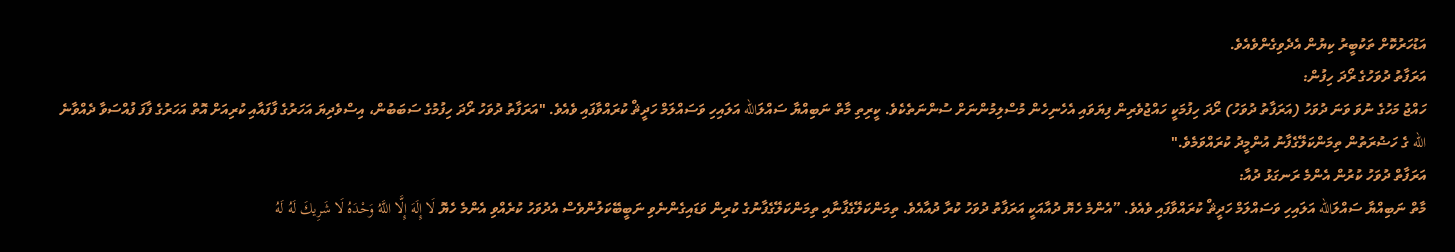އަޑުހަރުކޮށް ތަކުބީރު ކިޔުން އެދެވިގެންވެއެވެ.
އަރަފާތު ދުވަހުގެ ރޯދަ ހިފުން:
ހައްޖު މަހުގެ ނުވަ ވަނަ ދުވަހު (އަރަފާތު ދުވަހު) ރޯދަ ހިފުމަކީ ހައްޖުވެރިން ފިޔަވައި އެހެނިހެން މުސްލިމުންނަށް ސުންނަތެކެވެ. ކީރިތި މާތް ނަބިއްޔާ ސައްލަالله އަލައިހި ވަސައްލަމް ހަދީޘް ކުރައްވާފައި ވެއެވެ. "އަރަފާތު ދުވަހު ރޯދަ ހިފުމުގެ ސަބަބުން، އިސްވެދިޔަ އަހަރުގެ ފާފައާއި ކުރިއަށް އޮތް އަހަރުގެ ފާފަ ފުއްސަވާ ދެއްވާނެ الله ގެ ހަޟުރަތުން ތިމަންކަލޭގެފާނު އުންމީދު ކުރައްވަމެވެ."
އަރަފާތް ދުވަހު ކުރުން އެންމެ ރަނގަޅު ދުއާ:
މާތް ނަބިއްޔާ ސައްލަالله އަލައިހި ވަސައްލަމް ހަދީޘް ކުރައްވާފައި ވެއެވެ. ”އެންމެ ހެޔޮ ދުއާއަކީ އަރަފާތު ދުވަހު ކުރާ ދުއާއެވެ. ތިމަންކަލޭގެފާނާއި ތިމަންކަލޭގެފާނުގެ ކުރިން ވަޑައިގެންނެވި ނަބީބޭކަލުންވެސް އެދުވަހު ކުރެއްވި އެންމެ ހެޔޮ لَا إِلَهَ إِلَّا اللَّهُ وَحْدَهُ لَا شَرِيكَ لَهُ لَهُ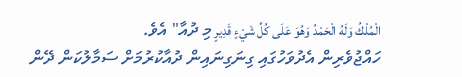الْمُلْكُ وَلَهُ الْحَمْدُ وَهُوَ عَلَى كُلِّ شَيْءٍ قَدِيرٍ މި ދުއާ" އެވެ.
ހައްޖުވެރިން އެދުވަހުގައި ގިނަގިނައިން ދުއާކުރުމަށް ސަމާލުކަން ދޭން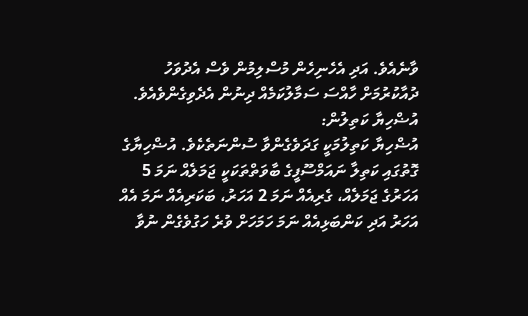ވާނެއެވެ. އަދި އެހެނިހެން މުސްލިމުން ވެސް އެދުވަހު ދުއާކުރުމަށް ހާއްސަ ސަމާލުކަމެއް ދިނުން އެދެވިގެންވެއެވެ.
އުޟްހިޔާ ކަތިލުން:
އުޟްހިޔާ ކަތިލުމަކީ ގަދަވެގެންވާ ސުންނަތެކެވެ. އުޟްހިޔާގެ ގޮތުގައި ކަތިލާ ނައަމްސޫފީގެ ބާވަތްތަކަކީ ޖަމަލެއް ނަމަ 5 އަހަރުގެ ޖަމަލެއް، ގެރިއެއް ނަމަ 2 އަހަރު، ބަކަރިއެއް ނަމަ އެއް އަހަރު އަދި ކަންބަޅިއެއް ނަމަ ހަމަހަށް ވުރެ ހަގުވެގެން ނުވާ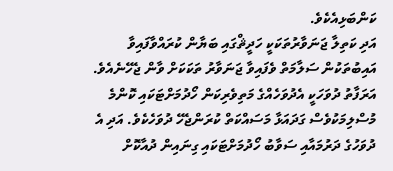ކަންބަޅިއެކެވެ.
އަދި ކަތިލާ ޖަނަވާރުތަކަކީ ހަދީޘްގައި ބަޔާން ކުރައްވާފައިވާ އައިބުތަކުން ސަލާމަތް ވެފައިވާ ޖަނަވާރު ތަކަކަށް ވާން ޖެހޭނެއެވެ.
އަރަފާތު ދުވަހަކީ އެދުވަހެއްގެ މަތިވެރިކަން ހޯދުމަށްޓަކައި ކޮންމެ މުސްލިމަކުވެސް ގަދައަޅާ މަސައްކަތް ކުރަންޖެހޭ ދުވަހެކެވެ. އަދި އެ ދުވަހުގެ ދަރުމައާއި ސަވާބު ހޯދުމަށްޓަކައި ގިނައިން ދުއާކޮށް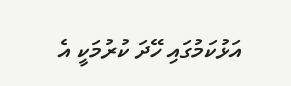އަޅުކަމުގައި ހޭދަ ކުރުމަކީ އެ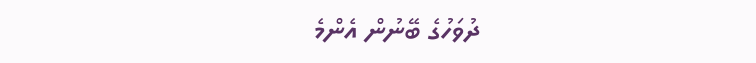ދުވަހުގެ ބޭނުން އެންމެ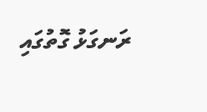ރަނގަޅު ގޮތުގައި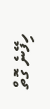ހިފޭނެ ގޮތް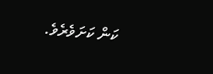ކަން ކަށަވެރެވެ.